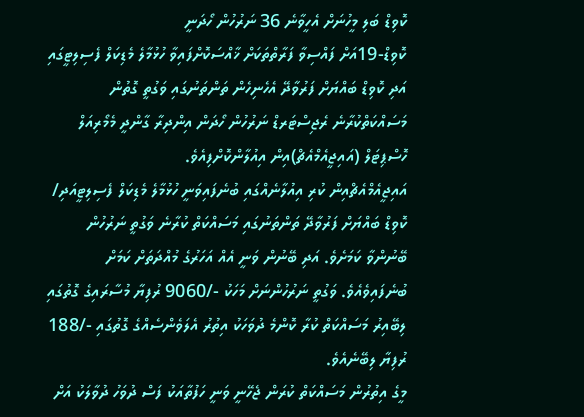ކޮވިޑް ބަލި މީހުނަށް އެހީވާނެ 36 ނަރުހުން ހޯދަނީ
ކޮވިޑް-19އަށް ފައްސިވާ ފަރާތްތަކަށް ޚާއްސަކޮށްފައިވާ ހުޅުމާލެ މެޑިކަލް ފެސިލިޓީގައި އަދި ކޮވިޑް ބައްޔަށް ފަރުވާދޭ އެހެނިހެން ތަންތަނުގައި ވަގުތީ ގޮތުން މަސައްކަތްކުރާނެ ރެޖިސްޓަރޑް ނަރުހުން ހޯދަން އިންދިރާ ގާންދީ މެމޯރިއަލް ހޮސްޕިޓަލް (އައިޖީއެމްއެޗް)އިން އިއުލާންކޮށްފިއެވެ.
އައިޖީއެމްއެޗްއިން ކުރި އިއުލާނެއްގައި ބުނެފައިވަނީ ހުޅުމާލެ މެޑިކަލް ފެސިލިޓީއަދި/ ކޮވިޑް ބައްޔަށް ފަރުވާދޭ ތަންތަނުގައި މަސައްކަތް ކުރާނެ ވަގުތީ ނަރުހުން ބޭނުންވާ ކަމަށެވެ. އަދި ބޭނުން ވަނީ އެއް އަހަރުގެ މުއްދަތަށް ކަމަށް ބުނެފައިވެއެވެ. ވަގުތީ ނަރުހުންނަށް މަހަކު -/9060 ރުފިޔާ މުސާރައިގެ ގޮތުގައި ލިބޭއިރު މަސައްކަތް ކުރާ ކޮންމެ ދުވަހަކު އިތުރު އެލަވެންސެއްގެ ގޮތުގައި -/188 ރުފިޔާ ލިބޭނެއެވެ.
މީގެ އިތުރުން މަސައްކަތް ކުރަން ޖެހޭނީ ވަނީ ހަފުތާއަކު ފަސް ދުވަހު ދުވާލަކު އަށް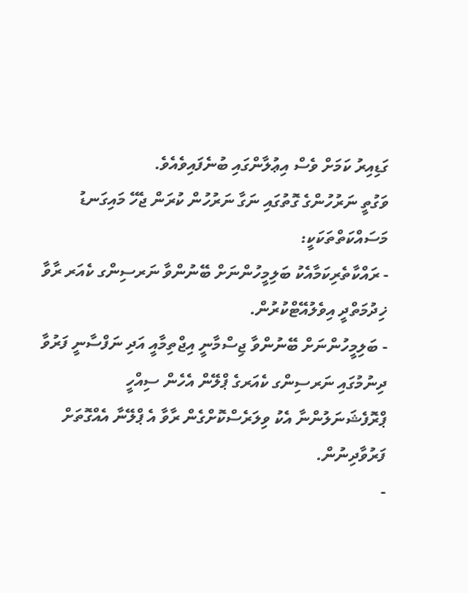ގަޑިއިރު ކަމަށް ވެސް އިޢުލާންގައި ބުނެފައިވެއެވެ.
ވަގުތީ ނަރުހުންގެ ގޮތުގައި ނަގާ ނަރުހުން ކުރަން ޖެހޭ މައިގަނޑު މަސައްކަތްތަކަކީ:
- ރައްކާތެރިކަމާއެކު ބަލިމީހުންނަށް ބޭނުންވާ ނަރސިންގ ކެއަރ ރާވާ ޚިދުމަތްދީ އިވެލުއޭޓްކުރުން.
- ބަލިމީހުންނަށް ބޭނުންވާ ޖިސްމާނީ އިޖްތިމާއީ އަދި ނަފްސާނީ ފަރުވާ ދިނުމުގައި ނަރސިންގ ކެއަރގެ ޕްލޭން އެހެން ސިއްހީ ޕްރޮފެޝަނަލުންނާ އެކު ވިލަރެސްކޮށްގެން ރާވާ އެ ޕްލޭނާ އެއްގޮތަށް ފަރުވާދިނުން.
-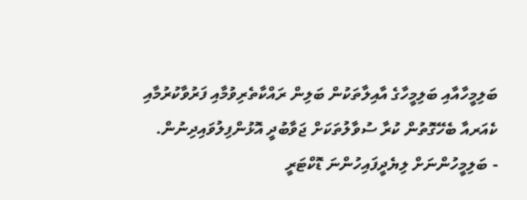ބަލިމީހާއާއި ބަލިމީހާގެ އާއިލާތަކުން ބަލިން ރައްކާތެރިވުމާއި ފަރުވާކުރުމާއި ކެއަރއާ ބެހޭގޮތުން ކުރާ ސުވާލުތަކަށް ޖަވާބުދީ އޮޅުންފިލުވައިދިނުން.
- ބަލިމީހުންނަށް ލިޔެދީފައިހުންނަ ޑޮކްޓަރީ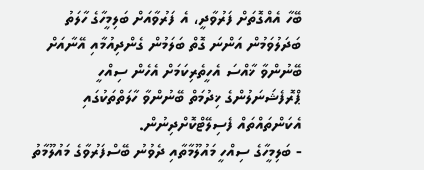ބޭހާ އެއްގޮތަށް ފަރުވާދީ، އެ ފަރުވާއަށް ބަލިމީހާގެ ހާލަތު ބަދަލުވަމުން އަންނަ ގޮތް ބަލަމުން ގެންދިއުމާއި އޭނާއަށް ބޭނުންވާ ޚާއްސަ އެހީތެރިކަމަށް އެހެން ސިއްހީ ޕްރޮފެޝަނަލުންގެ ޚިދުމަތް ބޭނުންވާ ހާލަތްތަކުގައި އެކަންތައްތައް ފެސިލޭޓްކޮށްދިނުން.
- ބަލިމީހާގެ ސިއްހީ މައުލޫމާތާއި ދެވުނު ބޭސްފަރުވާގެ މައުލޫމާތު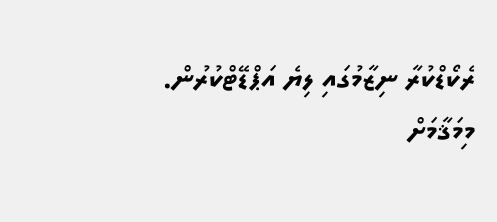ރެކޯޑްކުރާ ނިޒާމުގައި ލިޔެ އަޕްޑޭޓްކުރުން.
މިމަޤާމަށް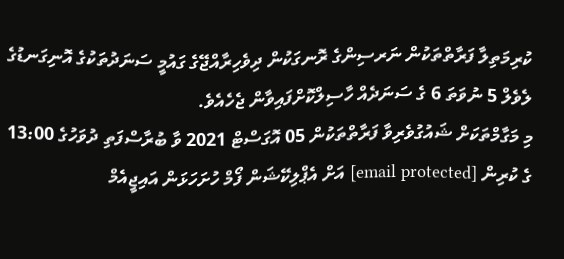ކުރިމަތިލާ ފަރާތްތަކުން ނަރސިންގެ ރޮނގަކުން ދިވެހިރާއްޖޭގެ ގައުމީ ސަނަދުތަކުގެ އޮނިގަނޑުގެ ލެވެލް 5 ނުވަތަ 6 ގެ ސަނަދެއް ހާސިލްކޮށްފައިވާން ޖެހެއެވެ.
މި މަގާމްތަކަށް ޝައުގުވެރިވާ ފަރާތްތަކުން 05 އޮގަސްޓް 2021 ވާ ބުރާސްފަތި ދުވަހުގެ 13:00 ގެ ކުރިން [email protected] އަށް އެޕްލިކޭޝަން ފޯމް ހުށަހަޅަން އައިޖީއެމް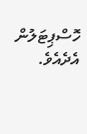ހޮސްޕިޓަލުން އެދެއެވެ.